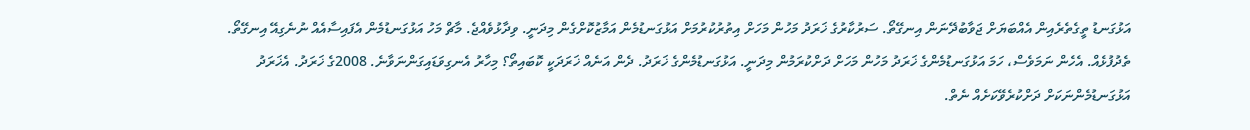އަޅުގަނޑު ތީގެތެރެއިން އެއްބަޔަށް ޖަވާބުދޭނަން އިނގޭތޯ. ސަރުކާރުގެ ޚަރަދު މަހުން މަހަށް އިތުރުކުރުމަށް އަޅުގަނޑުމެން އަމާޒުކޮށްގެން މިދަނީ. ވިދާޅުވެއްޖެ. މާޗް މަހު އަޅުގަނޑުމެން އެފައިސާއެއް ނުނެގިއޭ އިނގޭތޯ. ތެދުފުޅެއް. އެހެން ނަމަވެސް، ހަމަ އަޅުގަނޑުމެންގެ ޚަރަދު މަހުން މަހަށް ދަށްކުރަމުން މިދަނީ. އަޅުގަނޑުމެންގެ ޚަރަދު. ދެން އަނެއް ޚަރަދަކީ ކޮބައިތޯ؟ މިހާރު އެނގިވަޑައިގަންނަވާނެ. 2008ގެ ޚަރަދު. އެޚަރަދު އަޅުގަނޑުމެންނަކަށް ދަށްކުރެވޭކަށެއް ނެތް.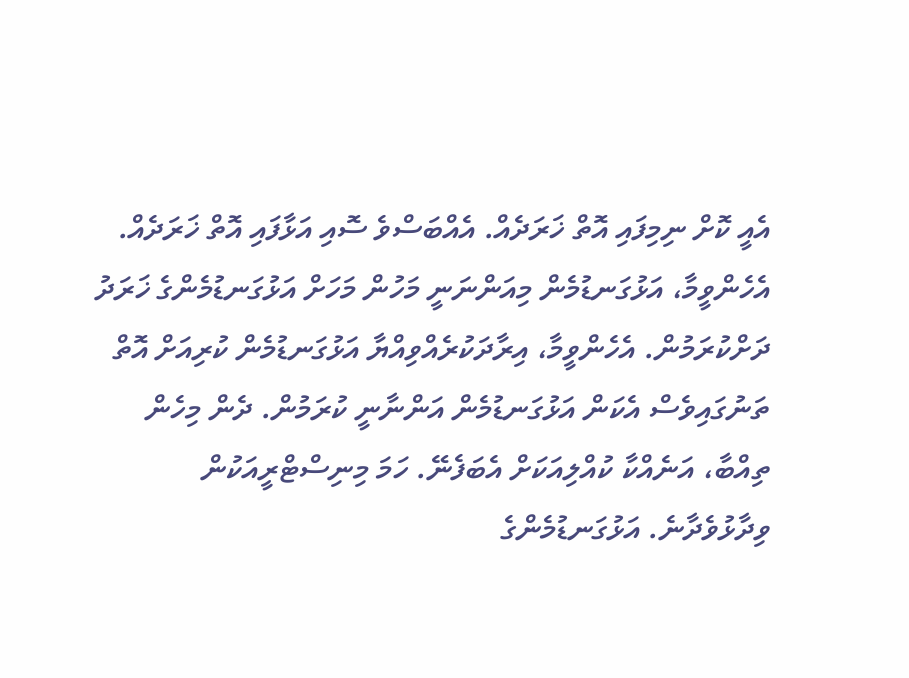އެއީ ކޮށް ނިމިފައި އޮތް ޚަރަދެއް. އެއްބަސްވެ ސޮއި އަޅާފައި އޮތް ޚަރަދެއް. އެހެންވީމާ، އަޅުގަނޑުމެން މިއަންނަނީ މަހުން މަހަށް އަޅުގަނޑުމެންގެ ޚަރަދު ދަށްކުރަމުން. އެހެންވީމާ، އިރާދަކުރެއްވިއްޔާ އަޅުގަނޑުމެން ކުރިއަށް އޮތް ތަނުގައިވެސް އެކަން އަޅުގަނޑުމެން އަންނާނީ ކުރަމުން. ދެން މިހެން ތިއްބާ، އަނެއްކާ ކުއްލިއަކަށް އެބަފެނޭ. ހަމަ މިނިސްޓްރީއަކުން ވިދާޅުވެދާނެ. އަޅުގަނޑުމެންގެ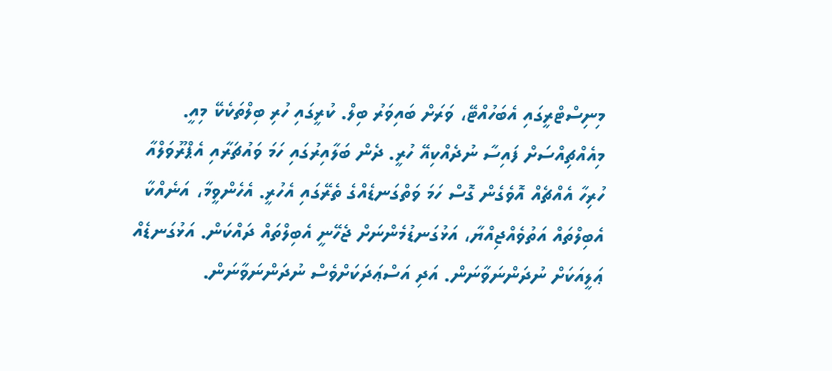މިނިސްޓްރީގައި އެބަހުއްޓޭ، ވަރަށް ބައިވަރު ބިލް. ކުރީގައި ހުރި ބިލްތަކެކޭ މިއީ. މިއެއްޗިއްސަށް ފައިސާ ނުދެއްކިއޭ ހުރީ. ދެން ބަލާއިރުގައި ހަމަ ވައުޗަރާއި އެޕްރޫވަލްއާ ހުރިހާ އެއްޗެއް އޮވެގެން ގޮސް ހަމަ ވަތްގަނޑެއްގެ ތެރޭގައި އެހުރީ. އެހެންވީމާ، އަނެއްކާ އެބިލްތައް އަތުވެއްޖިއްޔާ، އަޅުގަނޑުމެންނަށް ޖެހޭނީ އެބިލްތައް ދައްކަން. އަޅުގަނޑެއް ޢަލީއަކަށް ނުދަންނަވާނަން. އަދި އަސްޢަދަކަށްވެސް ނުދަންނަވާނަން.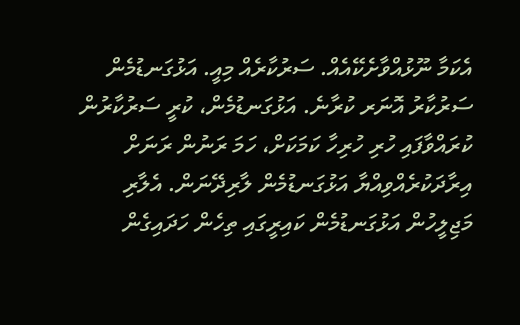އެކަމާ ނޫޅުއްވާށެކޭއެއް. ސަރުކާރެއް މިއީ. އަޅުގަނޑުމެން ސަރުކާރު އޮނަރ ކުރާނެ. އަޅުގަނޑުމެން، ކުރީ ސަރުކާރުން ކުރައްވާފައި ހުރި ހުރިހާ ކަމަކަށް، ހަމަ ރަނުން ރަނަށް އިރާދަކުރެއްވިއްޔާ އަޅުގަނޑުމެން ލާރިދޭނަން. އެލާރި މަޖިލީހުން އަޅުގަނޑުމެން ކައިރީގައި ތިހެން ހަދައިގެން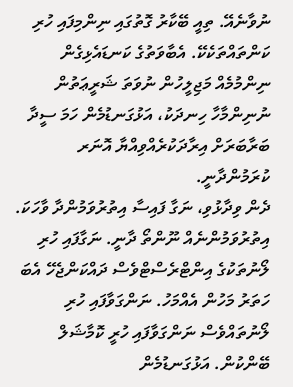ނުވާނެއޭ. ތިއީ ބޭކާރު ގޮތުގައި ނިންމިފައި ހުރި ކަންތައްތަކެކޭ. އެބާވަތުގެ ކަނޑައެޅިގެން ނިންމުމެއް މަޖިލީހުން ނުވަތަ ޝަރީޢަތުން ނުނިންމާހާ ހިނދަކު، އަޅުގަނޑުމެން ހަމަ ސީދާ ބަރާބަރަށް އިރާދަކުރެއްވިއްޔާ އޮނަރ ކުރަމުންދާނީ.
ދެން ވިދާޅުވި، ނަގާ ފައިސާ އިތުރުވަމުންދާ ވާހަކަ. އިތުރުވަމުންނެއް ނޫންތޯ ދާނީ. ނަގާފައި ހުރި ލޯނުތަކުގެ އިންޓްރެސްޓްވެސް ދައްކަންޖެހޭ އެބަ ހަތަރު މަހުން އެއްމަހު. ނަންގަވާފައި ހުރި ލޯނުތައްވެސް ނަންގަވާފައި ހުރީ ކޮމާޝަލް ބޭންކުން. އަޅުގަނޑުމެން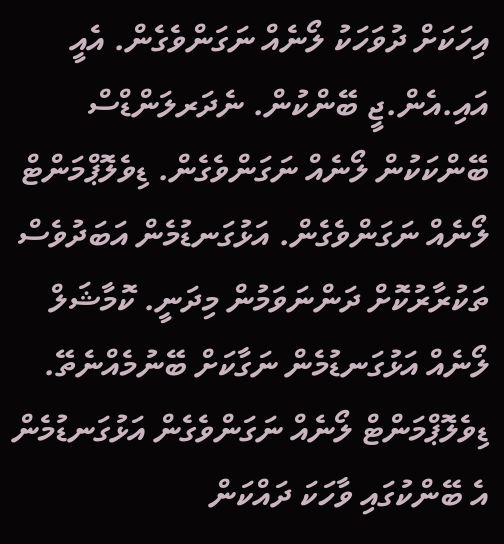އިހަކަށް ދުވަހަކު ލޯނެއް ނަގަންވެގެން. އެއީ އައި.އެން.ޖީ ބޭންކުން. ނެދަރލަންޑްސް ބޭންކަކުން ލޯނެއް ނަގަންވެގެން. ޑިވެލޮޕްމަންޓް ލޯނެއް ނަގަންވެގެން. އަޅުގަނޑުމެން އަބަދުވެސް ތަކުރާރުކޮށް ދަންނަވަމުން މިދަނީ. ކޮމާޝަލް ލޯނެއް އަޅުގަނޑުމެން ނަގާކަށް ބޭނުމެއްނެތޭ. ޑިވެލޮޕްމަންޓް ލޯނެއް ނަގަންވެގެން އަޅުގަނޑުމެން އެ ބޭންކުގައި ވާހަކަ ދައްކަން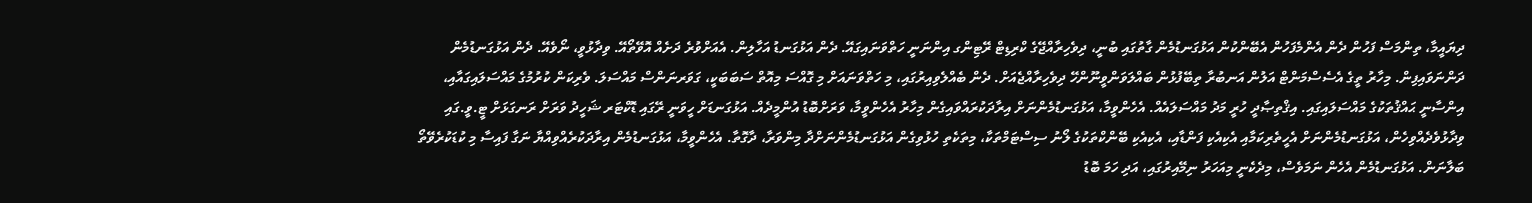ދިޔައީމާ، ތިންމަސް ފަހުން ދެން އެންމެފަހުން އެބޭންކުން އަޅުގަނޑުމެން ގާތުގައި ބުނީ، ދިވެހިރާއްޖޭގެ ކްރިޑިޓް ރޭޓިންގ އިންނަނީ ހަތްވަނައިގައޭ. ދެން އަޅުގަނޑު އަހާލިން. އެއަށްވުރެ ދަށެއް އޮވޭތޯއޭ. ވިދާޅުވީ، ނޯވެއޭ. ދެން އަޅުގަނޑުމެން ދަންނަވައިފިން. މިހާރު ތީގެ އެސެސްމަންޓް އަލުން އަނބުރާ ތިބޭފުޅުން ބައްލަވަންވީނޫންހޭ ދިވެހިރާއްޖެއަށް. ދެން ބެއްލެވިއިރުގައި، މި ހަތްވަނައަށް މި ގޮއްސަ މިއޮތް ސަބަބަކީ، ގަވަރނަންސް މައްސަލަ. ވެރިކަން ކުރުމުގެ މައްސަލައިގައާއި، އިންސާނީ ޙައްޤުތަކުގެ މައްސަލައިގައި. އިޤްތިޞާދީ ހުރީ މަދު މައްސަލައެއް. އެހެންވީމާ، އަޅުގަނޑުމެންނަށް އިރާދަކުރައްވައިގެން މިހާރު އެހެންވީމާ، ވަރަށްބޮޑު އުންމީދެއް. އަޅުގަނޑަށް ހީވަނީ ރޭގައި ޑޮކްޓަރ ޝަހީދު ވަރަށް ރަނގަޅަށް ޓީ.ވީ.ގައި ވިދާޅުވެދެއްވިހެން، އަޅުގަނޑުމެންނަށް އެހީތެރިކަމާއި އެކިއެކި ފަންޑާއި، އެކިއެކި ބޭންކްތަކުގެ ލޯނު ސިސްޓަމްތަކާ، މިތަކެތި ހުޅުވިގެން އަޅުގަނޑުމެންނަށްދާ މިންވަރާ، ދާގޮތާ. އެހެންވީމާ، އަޅުގަނޑުމެން އިރާދަކުރެއްވިއްޔާ ނަގާ ފައިސާ މި ކުޑަކުރެވޭތޯ ބަލާނަން. އަޅުގަނޑުމެން އެހެން ނަމަވެސް، މިދެކެނީ މިއަހަރު ނިމޭއިރުގައި، އަދި ހަމަ ބޮޑު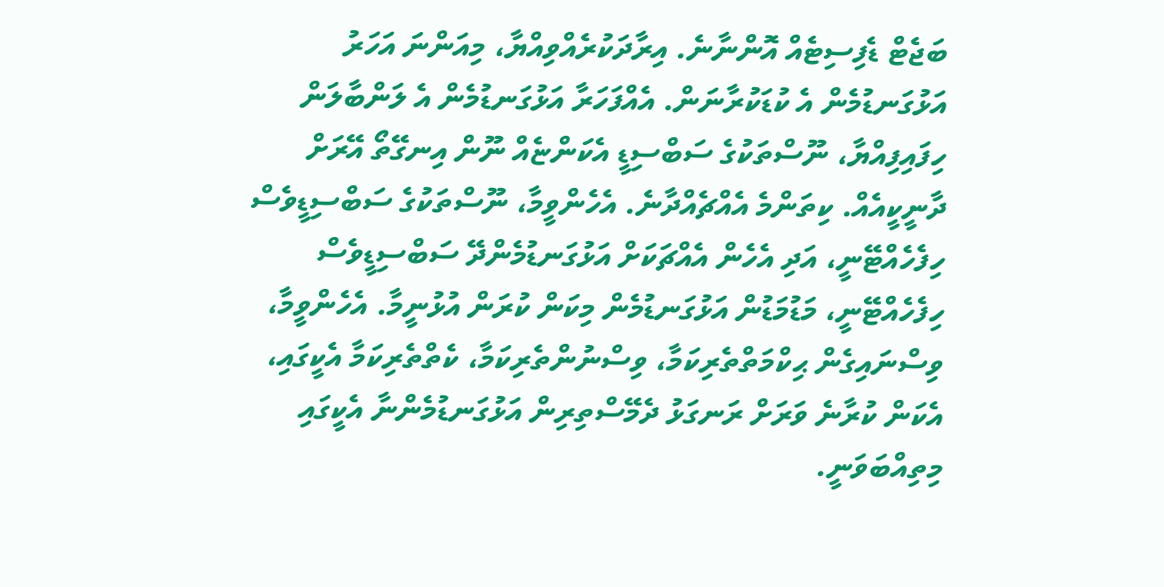ބަޖެޓް ޑެފިސިޓެއް އޮންނާނެ. އިރާދަކުރެއްވިއްޔާ، މިއަންނަ އަހަރު އަޅުގަނޑުމެން އެ ކުޑަކުރާނަން. އެއްފަހަރާ އަޅުގަނޑުމެން އެ ލަންބާލަން ހިފައިފިއްޔާ، ނޫސްތަކުގެ ސަބްސިޑީ އެކަންޏެއް ނޫން އިނގޭތޯ އޭރަށް ދާނީކީއެއް. ކިތަންމެ އެއްޗެއްދާނެ. އެހެންވީމާ، ނޫސްތަކުގެ ސަބްސިޑީވެސް ހިފެހެއްޓޭނީ، އަދި އެހެން އެއްޗަކަށް އަޅުގަނޑުމެންދޭ ސަބްސިޑީވެސް ހިފެހެއްޓޭނީ، މަޑުމަޑުން އަޅުގަނޑުމެން މިކަން ކުރަން އުޅުނީމާ. އެހެންވީމާ، ވިސްނައިގެން ޙިކްމަތްތެރިކަމާ، ވިސްނުންތެރިކަމާ، ކެތްތެރިކަމާ އެކީގައި، އެކަން ކުރާނެ ވަރަށް ރަނގަޅު ދެމޭސްތިރިން އަޅުގަނޑުމެންނާ އެކީގައި މިތިއްބަވަނީ.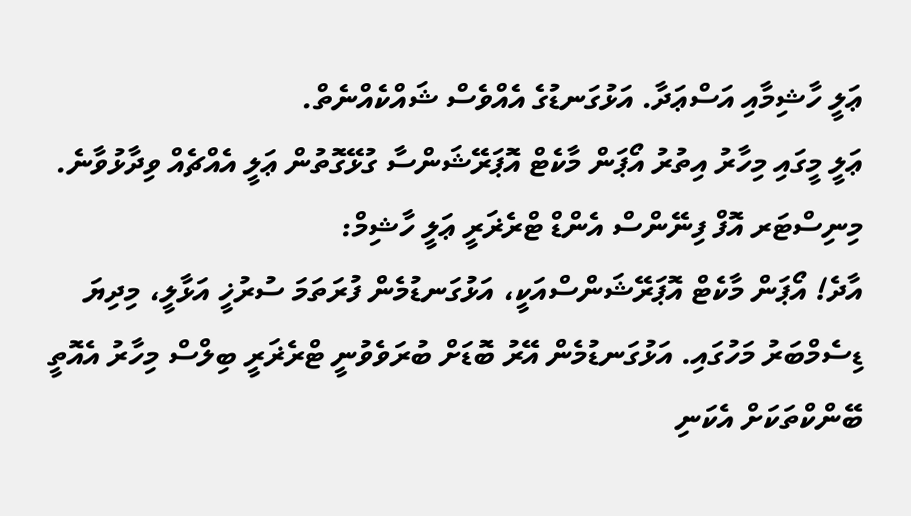ޢަލީ ހާޝިމާއި އަސްޢަދާ. އަޅުގަނޑުގެ އެއްވެސް ޝައްކެއްނެތް.
ޢަލީ މީގައި މިހާރު އިތުރު އޯޕަން މާކެޓް އޮޕަރޭޝަންސާ ގުޅޭގޮތުން ޢަލީ އެއްޗެއް ވިދާޅުވާނެ.
މިނިސްޓަރ އޮފް ފިނޭންސް އެންޑް ޓްރެޜަރީ ޢަލީ ހާޝިމް:
އާދެ! އޯޕަން މާކެޓް އޮޕަރޭޝަންސްއަކީ، އަޅުގަނޑުމެން ފުރަތަމަ ސުރުޚީ އަޅާލީ، މިދިޔަ ޑިސެމްބަރު މަހުގައި. އަޅުގަނޑުމެން އޭރު ބޮޑަށް ބުރަވެވުނީ ޓްރެޜަރީ ބިލްސް މިހާރު އެއޮތީ ބޭންކްތަކަށް އެކަނި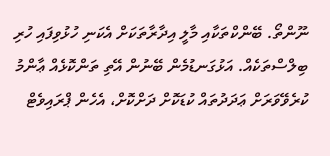ނޫންތޯ. ބޭންކްތަކާއި މާލީ އިދާރާތަކަށް އެކަނި ހުޅުވިފައި ހުރި ބިލްސްތަކެއް. އަޅުގަނޑުމެން ބޭނުން އޭތި ތަންކޮޅެއް ޢާންމު ކުރެވޭވަރަށް ޢަދަދުތައް ކުޑަކޮށް ދަށްކޮށް، އެހެން ޕްރައިވެޓް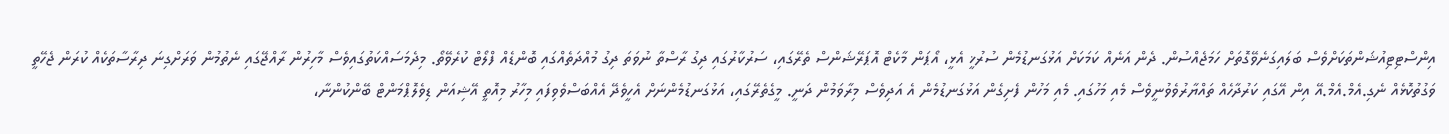އިންސްޓިޓިއުޝަންތަކަށްވެސް ބަލައިގަނެވޭގޮތަށް ހަމަޖެއްސުން. ދެން އަނެއް ކަމަކަށް އަޅުގަނޑުމެން ސުރުޚީ އެޅީ، އޯޕަން މާކެޓް އޮޕަރޭޝަންސް ތެރޭގައި، ސަރުކާރުގައި ދިގު ރާސްތާ ނުވަތަ ދިގު މުއްދަތެއްގައި ބޮންޑެއް ފްލޯޓް ކުރެވޭތޯ. މިދެމަސައްކަތުގައިވެސް މާހިރުން ރާއްޖޭގައި ނެތުމުން ވަރަށްގިނަ ދިރާސާތަކެއް ކުރަން ޖެހޭތީ ވަގުތުކޮޅެއް ނެގި.އެމް.އެމް.އޭ އިން އޭގައި ކަރުދާހެއް ތައްޔާރުވެވުނީވެސް މެއި މަހުގައި. މެއި މަހުން ފެށިގެން އަޅުގަނޑުމެން އެ އަދިވެސް މިރާވަމުން ދަނީ. މީގެތެރޭގައި، އަޅުގަނޑުމެންނަށް އެހީވެދޭ އެއްބަސްވެވިފައި މިހާރު މިއޮތީ އޭޝިއަން ޑިވެލޮޕްމަންޓް ބޭންކުންނާ،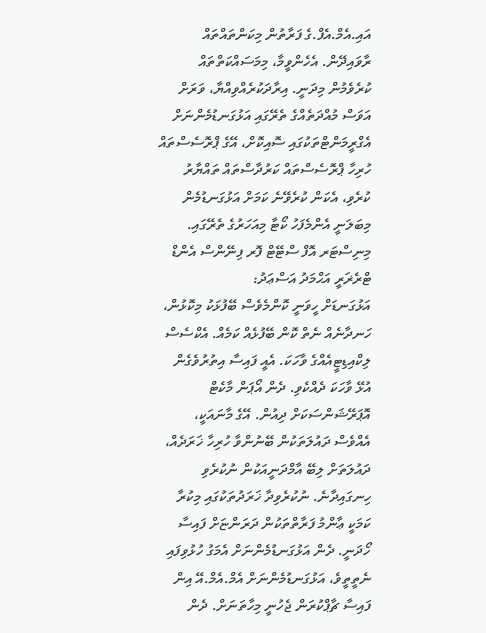އައި.އެމް.އެފް.ގެ ފަރާތުން މިކަންތައްތައް ރާވައިދޭން. އެހެންވީމާ، މިމަސައްކަތްތައް ކުރެވެމުން މިދަނީ. އިރާދަކުރެއްވިއްޔާ، ވަރަށް އަވަސް މުއްދަތެއްގެ ތެރޭގައި އަޅުގަނޑުމެންނަށް އެގްރީމަންޓްތަކުގައި ސޮއިކޮށް، އޭގެ ޕްރޮސެސްތައް ހުރިހާ ޕްރޮސެސްތައް ކަރުދާސްތައް ތައްޔާރު ކުރެވި، އެކަން ކުރެވޭނެ ކަމަށް އަޅުގަނޑުމެން މިބަލަނީ އެންމެފަހު ކޯޓާ މިއަހަރުގެ ތެރޭގައި.
މިނިސްޓަރ އޮފް ސްޓޭޓް ފޮރ ފިނޭންސް އެންޑް ޓްރެޜަރީ އަޙްމަދު އަސްޢަދު:
އަޅުގަނޑަށް ހީވަނީ ކޮންމެވެސް ބޭފުޅަކު މިކޮޅުން، ހަނދާނެއް ނެތް ކޮން ބޭފުޅެއް ކަމެއް. އެކްސެސް ލިކްއިޑިޓީއެއްގެ ވާހަކަ. އެއީ ފައިސާ އިތުރުވެގެން އުޅޭ ވާހަކަ ދެއްކެވި. ދެން އޯޕަން މާކެޓް އޮޕަރޭޝަންސަކަށް ދިއުން. އޭގެ މާނައަކީ، އެއްވެސް ދައުލަތަކުން ބޭނުންވާ ހުރިހާ ޚަރަދެއް، ދައުލަތަށް ލިބޭ އާމްދަނީއަކުން ނުކުރެވި ހިނގައިދާނެ. ނުކުރެވިދާ ޚަރަދުތަކުގައި މިކުރާ ކަމަކީ ޢާންމު ފަރާތްތަކުން ދަރަންޏަށް ފައިސާ ހޯދަނީ. ދެން އަޅުގަނޑުމެންނަށް އެމަގު ހުޅުވިފައި ނެތީތީވެ، އަޅުގަނޑުމެންނަށް އެމް.އެމް.އޭ އިން ފައިސާ ޗާޕްކުރަން ޖެހުނީ މިހާތަނަށް. ދެން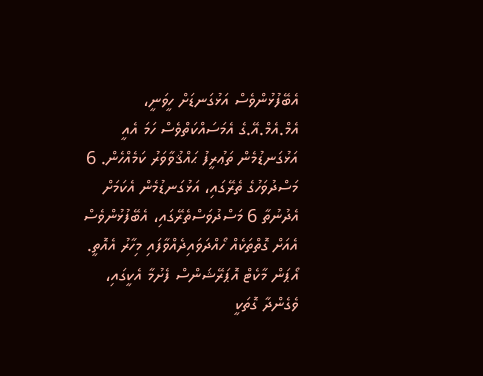އެބޭފުޅުންވެސް އަޅުގަނޑަށް ހީވަނީ، އެމް.އެމް.އޭ.ގެ އެމަސައްކަތްވެސް ހަމަ އެއީ އަޅުގަނޑުމެން ތަޢުރީފު ޙައްޤުވާވަރު ކަމެއްހެން. 6 މަސްދުވަހުގެ ތެރޭގައި، އަޅުގަނޑުމެން އެކަމަށް އެދުނުތާ 6 މަސްދުވަސްތެރޭގައި، އެބޭފުޅުންވެސް އެއަށް ގޮތްތަކެއް ހޯއްދަވައިދެއްވާފައި މިހާރު އެއޮތީ. އޯޕަން މާކެޓް އޮޕަރޭޝަންސް ފެށުމާ އެކީގައި، ވެގެންދާ ގޮތަކީ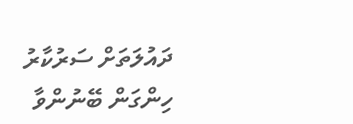ދައުލަތަށް ސަރުކާރު ހިންގަން ބޭނުންވާ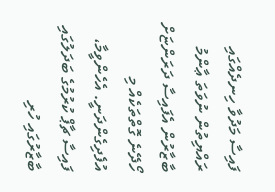ފައިސާ މަދުވާ ހިނދެއްގައި ރައްޔިތުން ނުވަތަ ޢާންމު ބާޒާރުން އެފައިސާ ދަރަންޏަށް ހޯދޭނެ ގޮތްތަކެއް މި އުފެދިގެންދަނީ. އެހެންވީމާ، ފައިސާ ޗާޕް ކުރުމުގެ ބަދަލުގައި ބާޒާރުގައި ހުރި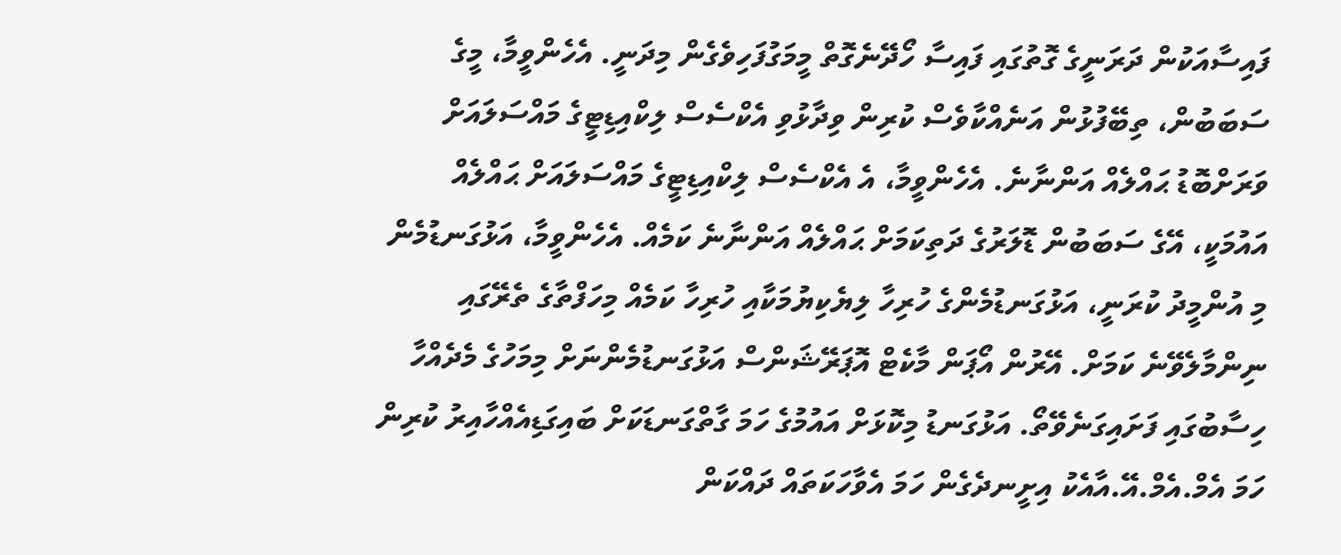ފައިސާއަކުން ދަރަނީގެ ގޮތުގައި ފައިސާ ހޯދޭނެގޮތް މީމަގުފަހިވެގެން މިދަނީ. އެހެންވީމާ، މީގެ ސަބަބުން، ތިބޭފުޅުން އަނެއްކާވެސް ކުރިން ވިދާޅުވި އެކްސެސް ލިކްއިޑިޓީގެ މައްސަލައަށް ވަރަށްބޮޑު ޙައްލެއް އަންނާނެ. އެހެންވީމާ، އެ އެކްސެސް ލިކްއިޑިޓީގެ މައްސަލައަށް ޙައްލެއް އައުމަކީ، އޭގެ ސަބަބުން ޑޮލަރުގެ ދަތިކަމަށް ޙައްލެއް އަންނާނެ ކަމެއް. އެހެންވީމާ، އަޅުގަނޑުމެން މި އުންމީދު ކުރަނީ، އަޅުގަނޑުމެންގެ ހުރިހާ ލިޔެކިޔުމަކާއި ހުރިހާ ކަމެއް މިހަފްތާގެ ތެރޭގައި ނިންމާލެވޭނެ ކަމަށް. އޭރުން އޯޕަން މާކެޓް އޮޕަރޭޝަންސް އަޅުގަނޑުމެންނަށް މިމަހުގެ މެދެއްހާ ހިސާބުގައި ފަށައިގަނެވޭތޯ. އަޅުގަނޑު މިކޮޅަށް އައުމުގެ ހަމަ ގާތްގަނޑަކަށް ބައިގަޑިއެއްހާއިރު ކުރިން ހަމަ އެމް.އެމް.އޭ.އާއެކު އިށީނދެގެން ހަމަ އެވާހަކަތައް ދައްކަން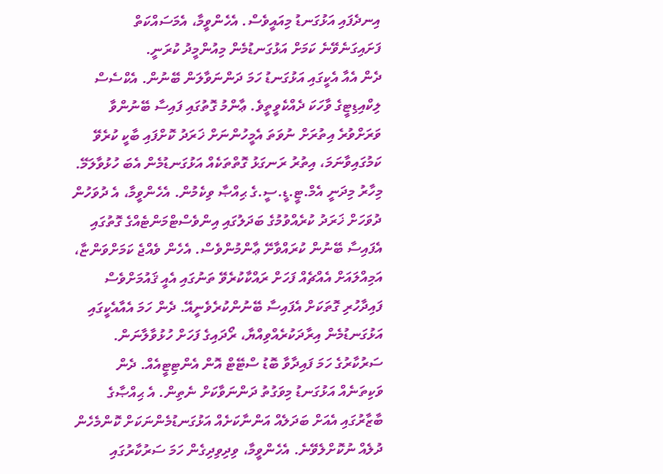އިނދެފައި އަޅުގަނޑު މިއައީވެސް. އެހެންވީމާ، އެމަސައްކަތް ފަށައިގަނެވޭނެ ކަމަށް އަޅުގަނޑުމެން މިއުންމީދު ކުރަނީ.
ދެން އެއާ އެކީގައި އަޅުގަނޑު ހަމަ ދަންނަވާލަން ބޭނުން. އެކްސެސް ލިކްއިޑިޓީގެ ވާހަކަ ދެއްކެވީތީވެ. ޢާންމު ގޮތުގައި ފައިސާ ބޭނުންވާ ވަރަށްވުރެ އިތުރަށް ނުވަތަ އެމީހުންނަށް ޚަރަދު ކޮށްފައި ބާކީ ކުރެވޭ ކަމުގައިވާނަމަ، އިތުރު ރަނގަޅު ގޮތްތަކެއް އަޅުގަނޑުމެން އެބަ ހުޅުވާލަމޭ. މިހާރު މިދަނީ އެމް.ޓީ.ޑީ.ސީ.ގެ ޙިއްޞާ ވިކެމުން. އެހެންވީމާ، އެ ދުވަހުން ދުވަހަށް ޚަރަދު ކުރެއްވުމުގެ ބަދަލުގައި އިންވެސްޓްމަންޓެއްގެ ގޮތުގައި އެފައިސާ ބޭނުން ކުރައްވާށޭ ޢާންމުންވެސް. އެހެން ވެއްޖެ ކަމަށްވަންޏާ، އަމިއްލައަށް އެއްޗެއް ފަހަށް ރައްކާކުރެވޭ ތަނުގައި އެއީ ޤައުމަށްވެސް ފައިދާހުރި ގޮތަކަށް އެފައިސާ ބޭނުންކުރެވެނީއޭ. ދެން ހަމަ އެއާއެކީގައި އަޅުގަނޑުމެން އިރާދަކުރެއްވިއްޔާ، ރޯދައިގެ ފަހަށް ހުޅުވާލާނަން. ސަރުކާރުގެ ހަމަ ފައިދާވާ ބޮޑު ސްޓޭޓް އޮން އެންޓިޓީއެއް. ދެން ވަކިތަނެއް އަޅުގަނޑު މިވަގުތު ދަންނަވާކަށް ނެތިން. އެ ޙިއްޞާގެ ބާޒާރުގައި އެއަށް ބަދަލެއް އަންނާކަށެއް އަޅުގަނޑުމެންނަކަށް ކޮންމެހެން ދުލެއް ނުކޮށްލެވޭނެ. އެހެންވީމާ، ވިދިވިދިގެން ހަމަ ސަރުކާރުގައި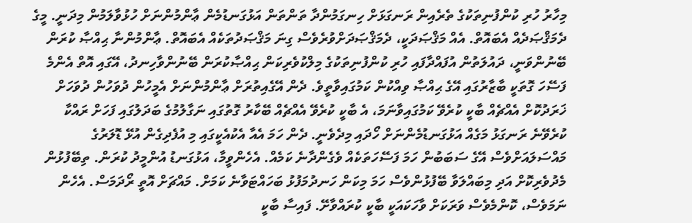މިހާރު ހުރި ކުންފުނިތަކުގެ ތެރެއިން ރަނގަޅަށް ހިނގަމުންދާ ތަންތަން އަޅުގަނޑުމެން ޢާންމުންނަށް ހުޅުވާލަމުން މިދަނީ. މީގެ ދެމަޤްޞަދެއް އެބައޮތް. އެއް މަޤްޞަދަކީ، ދެމަޤްޞަދަށްވުރެވެސް ގިނަ މަޤްޞަދުތަކެއް އެބައޮތް. ޢާންމުންނާ ޙިއްޞާ ކުރަން ބޭނުންވަނީ، ދައުލަތުން އުފައްދާފައި ހުރި ކުންފުނިތަކުގެ މިލްކުވެރިކަން ޙިއްޞާކުރަން ބޭނުންވާހިނދު، އޭގައި އޮތް އެންމެ ފަސޭހަ ގޮތަކީ ބާޒާރުގައި އޭގެ ޙިއްޞާ ވިއްކުން ކަމުގައިވާތީވެ. ދެން އޭގެއިތުރަށް ޢާންމުންނަށް އެމީހުން ދުވަހުން ދުވަހަށް ޚަރަދުކޮށް އެއްޗެއް ބާކީ ކުރެވޭ ކަމުގައިވާނަމަ، އެ ބާކީ ކުރެވޭ އެއްޗެއް ބޭކާރު ގޮތުގައި ނަގާލުމުގެ ބަދަލުގައި ފަހަށް ރައްކާ ކުރެވޭނެ ރަނގަޅު މަގެއް އަޅުގަނޑުމެންނަށް ހޯދައި މިދެވެނީ. ދެން ހަމަ އެއާ އެކުއެކީގައި މި އުފެދިގެން އުޅޭ ޑޮލަރުގެ މައްސަލައަށްވެސް އޭގެ ސަބަބުން ހަމަ ފަސޭހަތަކެއް ވެގެންދާނެ ކަމެއް. އެހެންވީމާ، އަޅުގަނޑު އުންމީދު ކުރަން. ތިބޭފުޅުން މެދުވެރިކޮށް އަދި މިބައްލަވާ ބޭފުޅުންވެސް ހަމަ މިކަން ހަނދުމަފުޅު ބަހައްޓަވާނެ ކަމަށް. މައްޗަށް އޮތީ ރޯދަމަސް. އެހެން ނަމަވެސް، ކޮންމެވެސް ވަރަކަށް ވާހަކައަކީ ބާކީ ކުރައްވާށޭ. ފައިސާ ބާކީ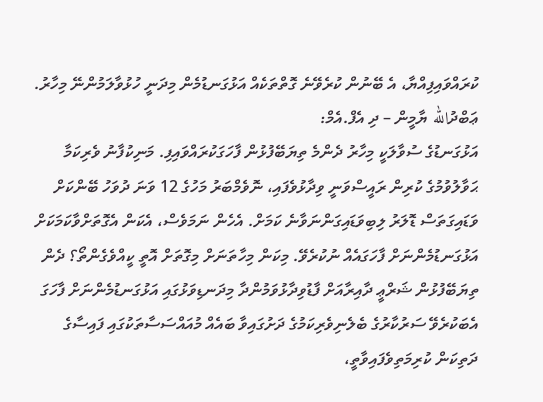ކުރައްވައިފިއްޔާ، އެ ބޭނުން ކުރެވޭނެ ގޮތްތަކެއް އަޅުގަނޑުމެން މިދަނީ ހުޅުވާލަމުންނޭ މިހާރު.
ޢަބްދުالله ޔާމީން – ދި އެފް.އެމް:
އަޅުގަނޑުގެ ސުވާލަކީ މިހާރު ދެންމެ ތިޔަބޭފުޅުން ފާހަގަކުރައްވައިފި. މަނިކުފާނު ވެރިކަމާ ޙަވާލުވުމުގެ ކުރިން ރައީސްވަނީ ވިދާޅުވެފައި، ނޮވެމްބަރު މަހުގެ 12 ވަނަ ދުވަހު ބޭންކަށް ވަޑައިގަތަސް ޑޮލަރު ލިބިވަޑައިގަންނަވާނެ ކަމަށް. އެހެން ނަމަވެސް، އެކަން އެގޮތަށްވާކަމަކަށް އަޅުގަނޑުމެންނަށް ފާހަގައެއް ނުކުރެވޭ. މިކަން މިހާތަނަށް މިގޮތަށް އޮތީ ކީއްވެގެންތޯ؟ ދެން ތިޔަބޭފުޅުން ޝަރްޢީ ދާއިރާއަށް ފާޑުވިދާޅުވަމުންދާ މިދަނޑިވަޅުގައި އަޅުގަނޑުމެންނަށް ފާހަގަ އެބަކުރެވޭ ސަރުކާރުގެ ބެލެނިވެރިކަމުގެ ދަށުގައިވާ ބައެއް މުއައްސަސާތަކުގައި ފައިސާގެ ދަތިކަން ކުރިމަތިވެފައިވާތީ،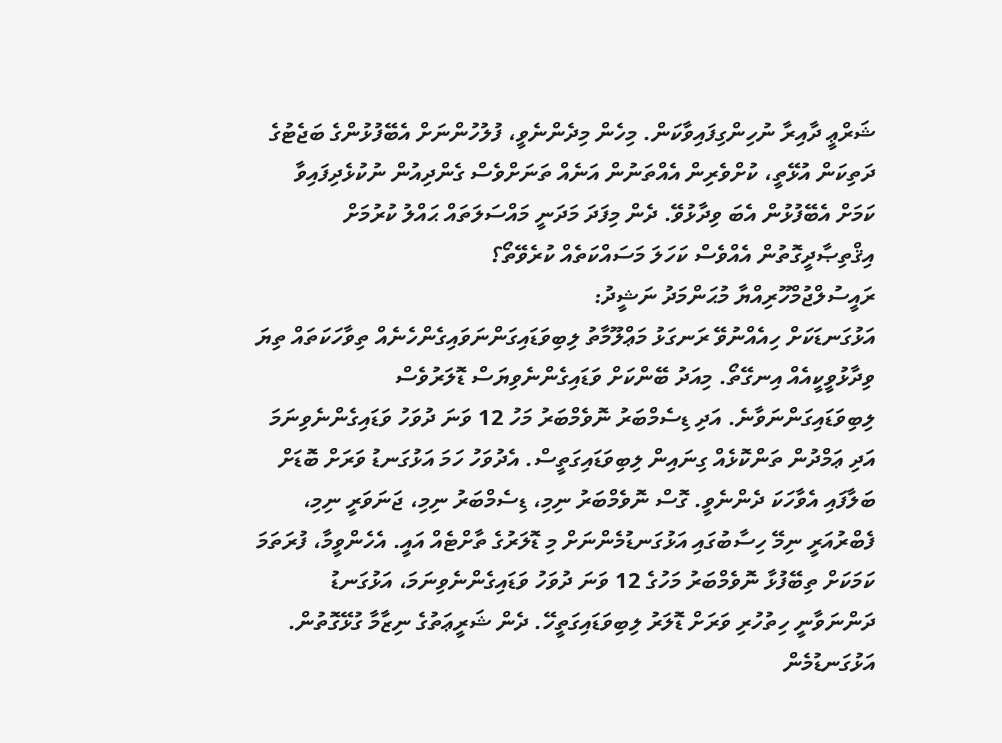ޝަރްޢީ ދާއިރާ ނުހިންގިފައިވާކަން. މިހެން މިދެންނެވީ، ފުލުހުންނަށް އެބޭފުޅުންގެ ބަޖެޓުގެ ދަތިކަން އުޅޭތީ، ކުށްވެރިން އެއްތަނުން އަނެއް ތަނަށްވެސް ގެންދިއުން ނުކުޅެދިފައިވާ ކަމަށް އެބޭފުޅުން އެބަ ވިދާޅުވޭ. ދެން މިފަދަ މަދަނީ މައްސަލަތައް ޙައްލު ކުރުމަށް އިޤްތިޞާދީގޮތުން އެއްވެސް ކަހަލަ މަސައްކަތެއް ކުރެވޭތޯ؟
ރައީސުލްޖުމްހޫރިއްޔާ މުޙަންމަދު ނަޝީދު:
އަޅުގަނޑަކަށް ހިއެއްނުވޭ ރަނގަޅު މަޢްލޫމާތު ލިބިވަޑައިގަންނަވައިގެންހެނެއް ތިވާހަކަތައް ތިޔަ ވިދާޅުވީކީއެއް އިނގޭތޯ. މިއަދު ބޭންކަށް ވަޑައިގެންނެވިޔަސް ޑޮލަރުވެސް ލިބިވަޑައިގަންނަވާނެ. އަދި ޑިސެމްބަރު ނޮވެމްބަރު މަހު 12 ވަނަ ދުވަހު ވަޑައިގެންނެވިނަމަ އަދި ޢަމްދުން ތަންކޮޅެއް ގިނައިން ލިބިވަޑައިގަތީސް. އެދުވަހު ހަމަ އަޅުގަނޑު ވަރަށް ބޮޑަށް ބަލާފައި އެވާހަކަ ދެންނެވީ. ގޮސް ނޮވެމްބަރު ނިމި، ޑިސެމްބަރު ނިމި، ޖަނަވަރީ ނިމި، ފެބްރުއަރީ ނިމޭ ހިސާބުގައި އަޅުގަނޑުމެންނަށް މި ޑޮލަރުގެ ތާށްޓެއް އައީ. އެހެންވީމާ، ފުރަތަމަ ކަމަކަށް ތިބޭފުޅާ ނޮވެމްބަރު މަހުގެ 12 ވަނަ ދުވަހު ވަޑައިގެންނެވިނަމަ، އަޅުގަނޑު ދަންނަވާނީ ހިތުހުރި ވަރަށް ޑޮލަރު ލިބިވަޑައިގަތީހޭ. ދެން ޝަރީޢަތުގެ ނިޒާމާ ގުޅޭގޮތުން. އަޅުގަނޑުމެން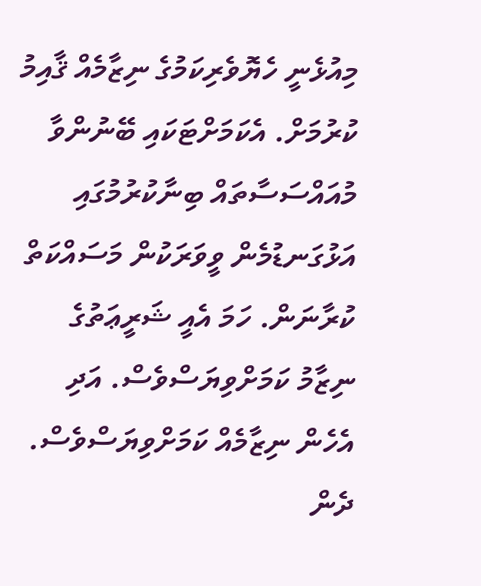މިއުޅެނީ ހެޔޮވެރިކަމުގެ ނިޒާމެއް ޤާއިމު ކުރުމަށް. އެކަމަށްޓަކައި ބޭނުންވާ މުއައްސަސާތައް ބިނާކުރުމުގައި އަޅުގަނޑުމެން ވީވަރަކުން މަސައްކަތް ކުރާނަން. ހަމަ އެއީ ޝަރީޢަތުގެ ނިޒާމު ކަމަށްވިޔަސްވެސް. އަދި އެހެން ނިޒާމެއް ކަމަށްވިޔަސްވެސް. ދެން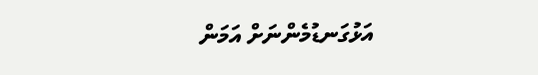އަޅުގަނޑުމެންނަށް އަމަން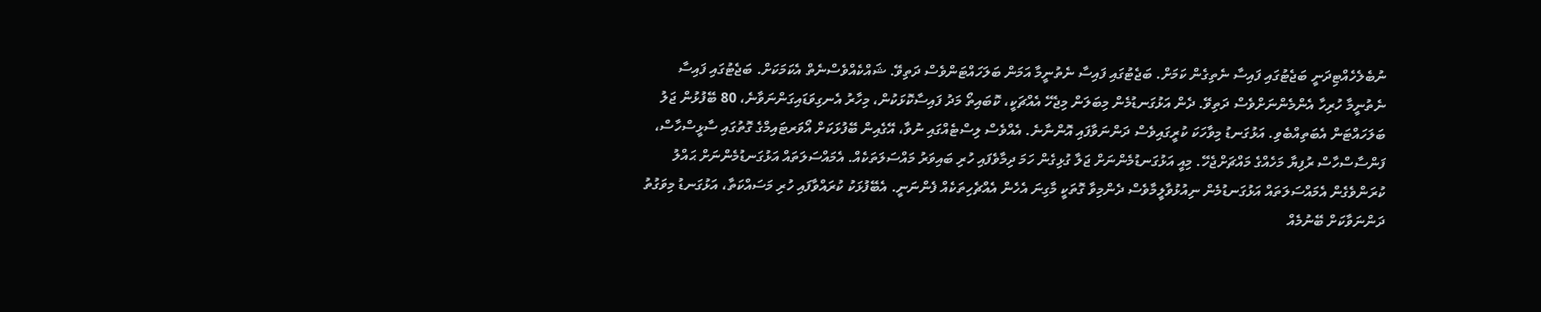ނުބެލެހެއްޓިދަނީ ބަޖެޓުގައި ފައިސާ ނެތިގެން ކަމަށް. ބަޖެޓުގައި ފައިސާ ނެތުނީމާ އަމަން ބަލަހައްޓަންވެސް ދަތިވޭ. ޝައްކެއްވެސްނެތް އެކަމަކަށް. ބަޖެޓުގައި ފައިސާ ނެތުނީމާ ހުރިހާ އެންމެންނަށްވެސް ދަތިވޭ. ދެން އަޅުގަނޑުމެން މިބަލަން މިޖެހޭ އެއްޗަކީ، ކޮބައިތޯ މަދު ފައިސާކޮޅަކުން، މިހާރު އެނގިވަޑައިގަންނަވާނެ، 80 ބޭފުޅުން ޖަލު ބަލަހައްޓަން އެބަތިއްބެވި. އަޅުގަނޑު މިވާހަކަ ކުރީގައިވެސް ދަންނަވާފައި އޮންނާނެ. އެއްވެސް ލިސްޓެއްގައި ނުވާ، އޭގެއިން ބޭފުޅަކަށް އޯވަރޓައިމްގެ ގޮތުގައި ސާޅީސްހާސް، ފަންސާސްހާސް ރުފިޔާ މަހެއްގެ މައްޗަށްޖެހޭ. މިއީ އަޅުގަނޑުމެންނަށް ޖަލާ ގުޅިގެން ހަމަ ދިމާވެފައި ހުރި ބައިވަރު މައްސަލަތަކެއް. އެމައްސަލަތައް އަޅުގަނޑުމެންނަށް ޙައްލު ކުރަންވެގެން އެމައްސަލަތައް އަޅުގަނޑުމެން ނިއުޅުވާލީމާވެސް ދެންމިވާ ގޮތަކީ މާގިނަ އެހެން އެއްޗެހިތަކެއް ފެންނަނީ. އެބޭފުޅަކު ކުރައްވާފައި ހުރި މަސައްކަތާ، އަޅުގަނޑު މިވަގުތު ދަންނަވާކަށް ބޭނުމެއް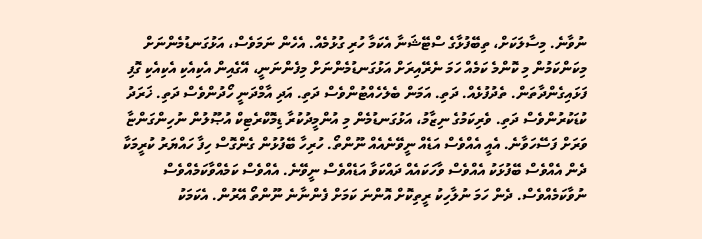ނުވާނެ. މިސާލަކަށް، ތިބޭފުޅާގެ ސްޓޭޝަނާ އެކަމާ ހުރި ގުޅުމެއް. އެހެން ނަމަވެސް، އަޅުގަނޑުމެންނަށް މިކަންކަމުން މި ކޮންމެ ކަމެއް ހަމަ ނެރޭއިރަށް އަޅުގަނޑުމެންނަށް މިފެންނަނީ، އޭގެއިން އެކިއެކި އެކިއެކި ގޮފި ފަޅައިގެންދާތަން. ތެދުފުޅެއް. ދަތި. އަމަން ބެލެހެއްޓުންވެސް ދަތި. އަދި އާމްދަނީ ހޯދުންވެސް ދަތި. ޚަރަދު ކުޑަކުރުންވެސް ދަތި. ވެރިކަމުގެ ނިޒާމު، އަޅުގަނޑުމެން މި އުންމީދުކުރާ ޑިމޮކްރެޓިކް އުޞޫލުން ނުހިންގަންޏާ ވަރަށް ފަސޭހަވާނެ. އެއީ އެއްވެސް އަޑެއް ނީވޭނެއެއް ނޫންތޯ. ހުރިހާ ބޭފުޅުން ގެންގޮސް ހިފާ ހައްޔަރު ކުރީމަކާ ދެން އެއްވެސް ބޭފުޅަކު އެއްވެސް ވާހަކައެއް ދައްކަވާ އަޑެއްވެސް ނީވޭނެ. އެއްވެސް ކަމެއްވާކަމެއްވެސް ނުވާކަމެއްވެސް. ދެން ހަމަ ނުލާހިކު ރީތިކޮށް އޮންނަ ކަމަށް ފެންނާނެ ނޫންތޯ އޭރުން. އެކަމަކު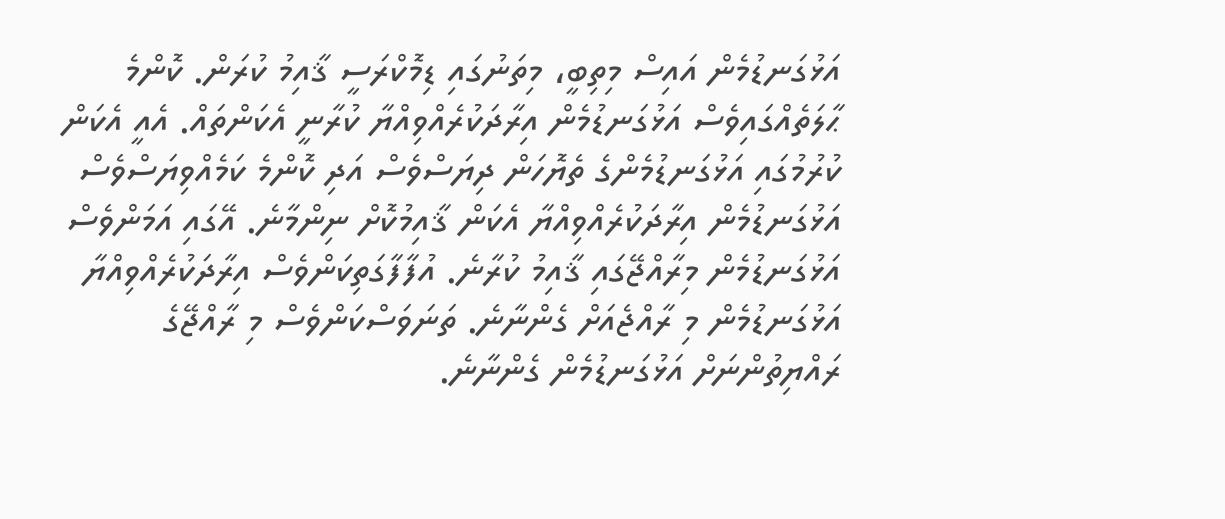އަޅުގަނޑުމެން އައިސް މިތިބީ، މިތަނުގައި ޑިމޮކްރަސީ ޤާއިމު ކުރަން. ކޮންމެ ޙާލަތެއްގައިވެސް އަޅުގަނޑުމެން އިރާދަކުރެއްވިއްޔާ ކުރާނީ އެކަންތައް. އެއީ އެކަން ކުރުމުގައި އަޅުގަނޑުމެންގެ ތެޔޮހަން ދިޔަސްވެސް އަދި ކޮންމެ ކަމެއްވިޔަސްވެސް އަޅުގަނޑުމެން އިރާދަކުރެއްވިއްޔާ އެކަން ޤާއިމުކޮށް ނިންމާނެ. އޭގައި އަމަންވެސް އަޅުގަނޑުމެން މިރާއްޖޭގައި ޤާއިމު ކުރާނެ. އުފާފާގަތިކަންވެސް އިރާދަކުރެއްވިއްޔާ އަޅުގަނޑުމެން މި ރާއްޖެއަށް ގެންނާނެ. ތަނަވަސްކަންވެސް މި ރާއްޖޭގެ ރައްޔިތުންނަށް އަޅުގަނޑުމެން ގެންނާނެ.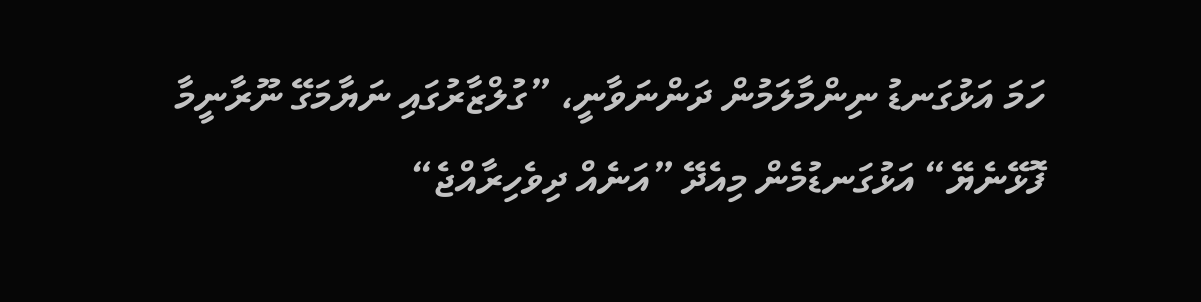ހަމަ އަޅުގަނޑު ނިންމާލަމުން ދަންނަވާނީ، ”ގުލްޒާރުގައި ނަޔާމަގޭ ނޫރާނީމާ ފޮޅޭނެޔޭ“ އަޅުގަނޑުމެން މިއެދޭ ”އަނެއް ދިވެހިރާއްޖެ“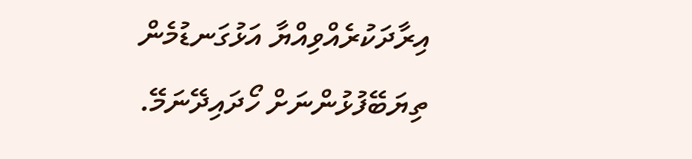އިރާދަކުރެއްވިއްޔާ އަޅުގަނޑުމެން ތިޔަބޭފުޅުންނަށް ހޯދައިދޭނަމޭ.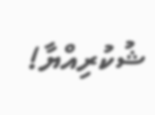ޝުކުރިއްޔާ!